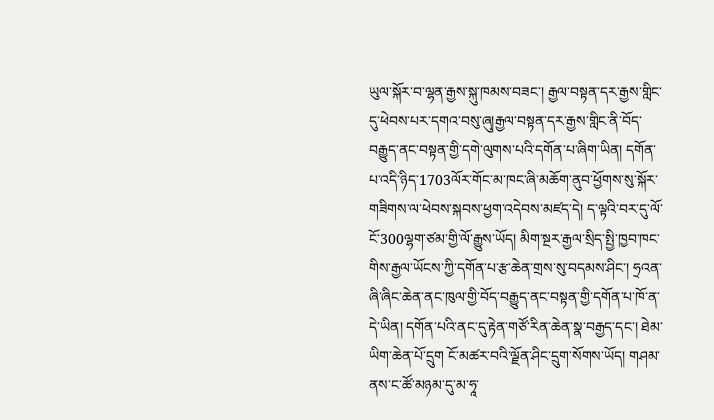ཡུལ་སྐོར་བ་ལྷན་རྒྱས་སྐུ་ཁམས་བཟང་། རྒྱལ་བསྟན་དར་རྒྱས་གླིང་དུ་ཕེབས་པར་དགའ་བསུ་ཞུ།རྒྱལ་བསྟན་དར་རྒྱས་གླིང་ནི་བོད་བརྒྱུད་ནང་བསྟན་གྱི་དགེ་ལུགས་པའི་དགོན་པ་ཞིག་ཡིན། དགོན་པ་འདི་ཉིད་1703ལོར་གོང་མ་ཁང་ཞི་མཆོག་ནུབ་ཕྱོགས་སུ་སྐོར་གཟིགས་ལ་ཕེབས་སྐབས་ཕྱག་འདེབས་མཛད་དེ། ད་ལྟའི་བར་དུ་ལོ་ངོ་300ལྷག་ཙམ་གྱི་ལོ་རྒྱུས་ཡོད། མིག་སྔར་རྒྱལ་སྲིད་སྤྱི་ཁྱབ་ཁང་གིས་རྒྱལ་ཡོངས་ཀྱི་དགོན་པ་རྩ་ཆེན་གྲས་སུ་བདམས་ཤིང་། ཧྲའན་ཞི་ཞིང་ཆེན་ནང་ཁུལ་གྱི་བོད་བརྒྱུད་ནང་བསྟན་གྱི་དགོན་པ་ཁོ་ན་དེ་ཡིན། དགོན་པའི་ནང་དུ་རྟེན་གཙོ་རིན་ཆེན་སྣ་བརྒྱད་དང་། ཐེམ་ཡིག་ཆེན་པོ་དྲུག ངོ་མཚར་བའི་ལྗོན་ཤིང་དྲུག་སོགས་ཡོད། གཤམ་ནས་ང་ཚོ་མཉམ་དུ་མ་ཧཱ་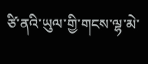ཙི་ནའི་ཡུལ་གྱི་གངས་ལྷ་མེ་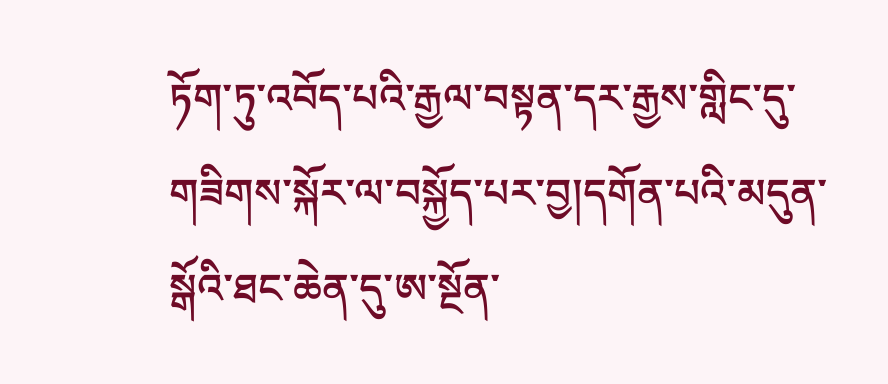ཏོག་ཏུ་འབོད་པའི་རྒྱལ་བསྟན་དར་རྒྱས་གླིང་དུ་གཟིགས་སྐོར་ལ་བསྐྱོད་པར་བྱ།དགོན་པའི་མདུན་སྒོའི་ཐང་ཆེན་དུ་ཨ་སྔོན་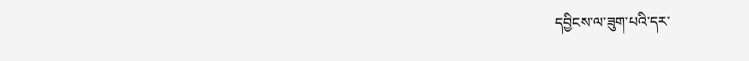དབྱིངས་ལ་ཟུག་པའི་དར་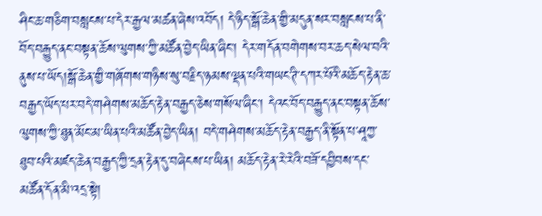ཤིང་ཆ་གཅིག་བསླངས་པ་དེར་རྒྱལ་མཚན་ཞེས་འབོད། དེ་ཉིད་སྒོ་ཆེན་གྱི་མདུན་སར་བསླངས་པ་ནི་བོད་བརྒྱུད་ནང་བསྟན་ཆོས་ལུགས་ཀྱི་མཚོན་བྱེད་ཡིན་ཞིང་། དེར་གདོན་བགེགས་བར་ཆད་སེལ་བའི་ནུས་པ་ཡོད།སྒོ་ཆེན་གྱི་གཞོགས་གཉིས་སུ་བརྗིད་ཉམས་ལྡན་པའི་གཡང་ཊི་དཀར་པོའི་མཆོད་རྟེན་ཆ་བརྒྱད་ཡོད་པར་བདེ་གཤེགས་མཆོད་རྟེན་བརྒྱད་ཅེས་གསོལ་ཞིང་། དེའང་བོད་བརྒྱུད་ནང་བསྟན་ཆོས་ལུགས་ཀྱི་ཐུན་མོང་མ་ཡིན་པའི་མཚོན་བྱེད་ཡིན། བདེ་གཤེགས་མཆོད་རྟེན་བརྒྱད་ནི་སྟོན་པ་ཤཱཀྱ་ཐུབ་པའི་མཛད་ཆེན་བརྒྱད་ཀྱི་དྲན་རྟེན་དུ་བཞེངས་པ་ཡིན། མཆོད་རྟེན་རེ་རེའི་བཟོ་དབྱིབས་དང་མཚོན་དོན་མི་འདྲ་སྟེ།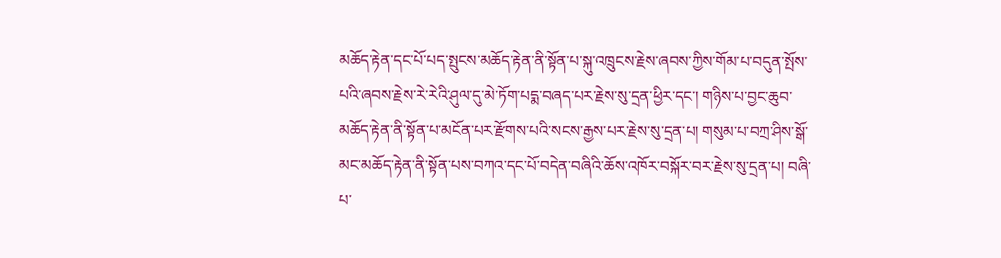མཆོད་རྟེན་དང་པོ་པད་སྤུངས་མཆོད་རྟེན་ནི་སྟོན་པ་སྐུ་འཁྲུངས་རྗེས་ཞབས་ཀྱིས་གོམ་པ་བདུན་སྤོས་པའི་ཞབས་རྗེས་རེ་རེའི་ཤུལ་དུ་མེ་ཏོག་པདྨ་བཞད་པར་རྗེས་སུ་དྲན་ཕྱིར་དང་། གཉིས་པ་བྱང་ཆུབ་མཆོད་རྟེན་ནི་སྟོན་པ་མངོན་པར་རྫོགས་པའི་སངས་རྒྱས་པར་རྗེས་སུ་དྲན་པ། གསུམ་པ་བཀྲ་ཤིས་སྒོ་མང་མཆོད་རྟེན་ནི་སྟོན་པས་བཀའ་དང་པོ་བདེན་བཞིའི་ཆོས་འཁོར་བསྐོར་བར་རྗེས་སུ་དྲན་པ། བཞི་པ་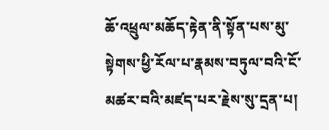ཆོ་འཕྲུལ་མཆོད་རྟེན་ནི་སྟོན་པས་མུ་སྟེགས་ཕྱི་རོལ་པ་རྣམས་བཏུལ་བའི་ངོ་མཚར་བའི་མཛད་པར་རྗེས་སུ་དྲན་པ།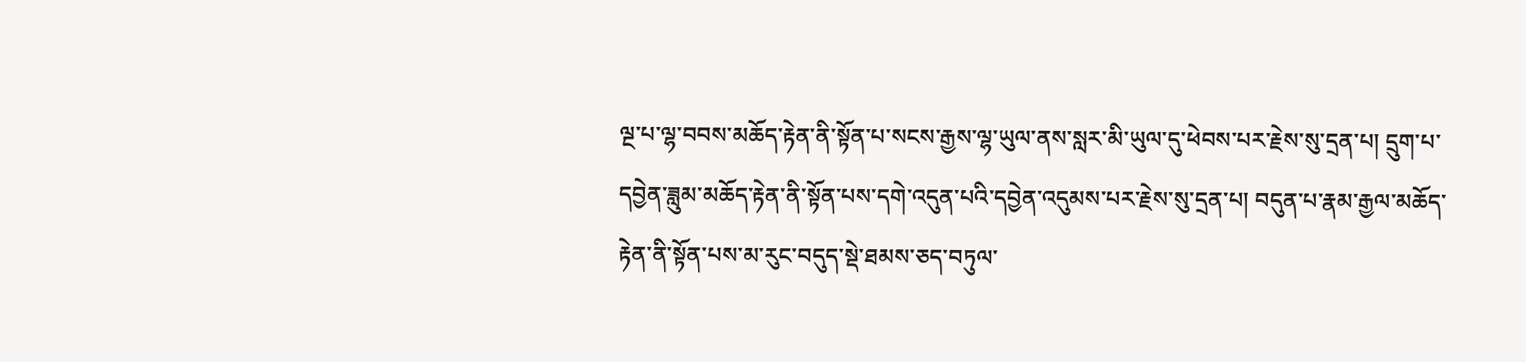ལྔ་པ་ལྷ་བབས་མཆོད་རྟེན་ནི་སྟོན་པ་སངས་རྒྱས་ལྷ་ཡུལ་ནས་སླར་མི་ཡུལ་དུ་ཕེབས་པར་རྗེས་སུ་དྲན་པ། དྲུག་པ་དབྱེན་ཟླུམ་མཆོད་རྟེན་ནི་སྟོན་པས་དགེ་འདུན་པའི་དབྱེན་འདུམས་པར་རྗེས་སུ་དྲན་པ། བདུན་པ་རྣམ་རྒྱལ་མཆོད་རྟེན་ནི་སྟོན་པས་མ་རུང་བདུད་སྡེ་ཐམས་ཅད་བཏུལ་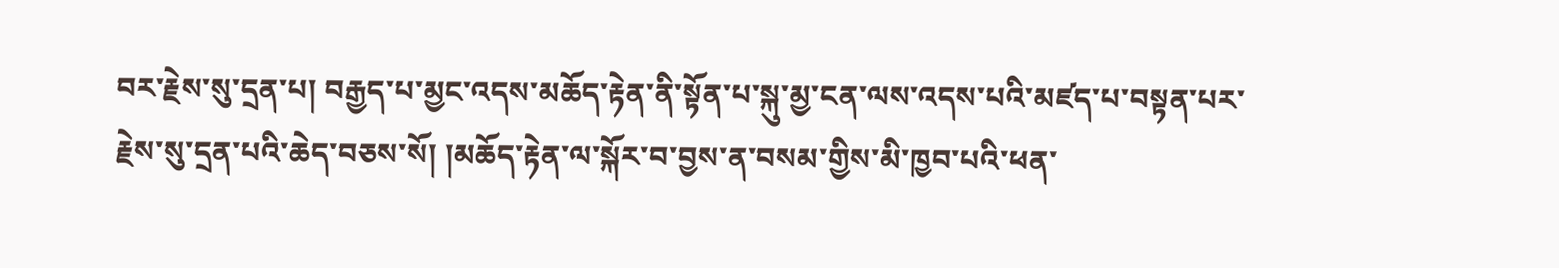བར་རྗེས་སུ་དྲན་པ། བརྒྱད་པ་མྱང་འདས་མཆོད་རྟེན་ནི་སྟོན་པ་སྐུ་མྱ་ངན་ལས་འདས་པའི་མཛད་པ་བསྟན་པར་རྗེས་སུ་དྲན་པའི་ཆེད་བཅས་སོ། །མཆོད་རྟེན་ལ་སྐོར་བ་བྱས་ན་བསམ་གྱིས་མི་ཁྱབ་པའི་ཕན་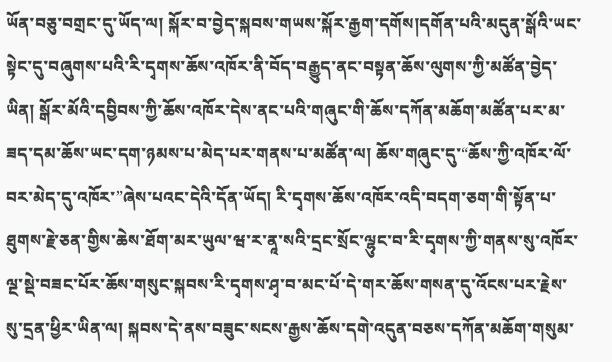ཡོན་བཅུ་བགྲང་དུ་ཡོད་ལ། སྐོར་བ་བྱེད་སྐབས་གཡས་སྐོར་རྒྱག་དགོས།དགོན་པའི་མདུན་སྒོའི་ཡང་སྟེང་དུ་བཞུགས་པའི་རི་དྭགས་ཆོས་འཁོར་ནི་བོད་བརྒྱུད་ནང་བསྟན་ཆོས་ལུགས་ཀྱི་མཚོན་བྱེད་ཡིན། སྒོར་མོའི་དབྱིབས་ཀྱི་ཆོས་འཁོར་དེས་ནང་པའི་གཞུང་གི་ཆོས་དཀོན་མཆོག་མཚོན་པར་མ་ཟད་དམ་ཆོས་ཡང་དག་ཉམས་པ་མེད་པར་གནས་པ་མཚོན་ལ། ཆོས་གཞུང་དུ་“ཆོས་ཀྱི་འཁོར་ལོ་བར་མེད་དུ་འཁོར་”ཞེས་པའང་དེའི་དོན་ཡོད། རི་དྭགས་ཆོས་འཁོར་འདི་བདག་ཅག་གི་སྟོན་པ་ཐུགས་རྗེ་ཅན་གྱིས་ཆེས་ཐོག་མར་ཡུལ་ཝ་ར་ནཱ་སའི་དྲང་སྲོང་ལྷུང་བ་རི་དྭགས་ཀྱི་གནས་སུ་འཁོར་ལྔ་སྡེ་བཟང་པོར་ཆོས་གསུང་སྐབས་རི་དྭགས་ཤྭ་བ་མང་པོ་དེ་གར་ཆོས་གསན་དུ་འོངས་པར་རྗེས་སུ་དྲན་ཕྱིར་ཡིན་ལ། སྐབས་དེ་ནས་བཟུང་སངས་རྒྱས་ཆོས་དགེ་འདུན་བཅས་དཀོན་མཆོག་གསུམ་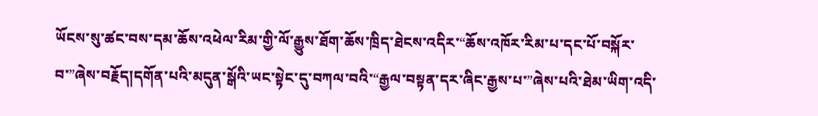ཡོངས་སུ་ཚང་བས་དམ་ཆོས་འཕེལ་རིམ་གྱི་ལོ་རྒྱུས་ཐོག་ཆོས་ཁྲིད་ཐེངས་འདིར་“ཆོས་འཁོར་རིམ་པ་དང་པོ་བསྐོར་བ་”ཞེས་བརྗོད།དགོན་པའི་མདུན་སྒོའི་ཡང་སྟེང་དུ་བཀལ་བའི་“རྒྱལ་བསྟན་དར་ཞིང་རྒྱས་པ་”ཞེས་པའི་ཐེམ་ཡིག་འདི་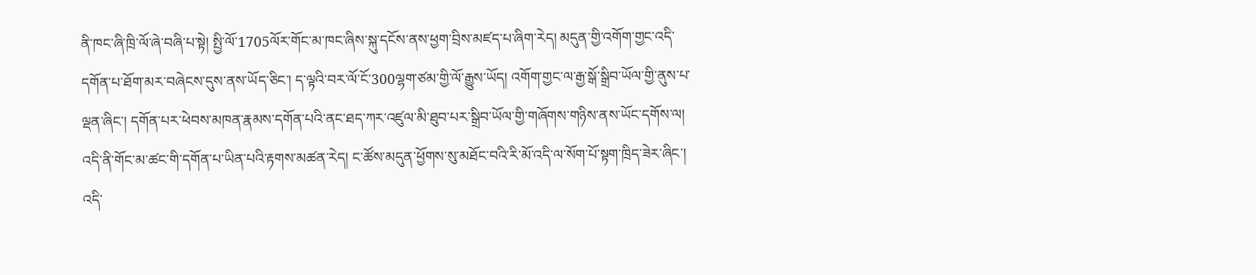ནི་ཁང་ཞི་ཁྲི་ལོ་ཞེ་བཞི་པ་སྟེ། སྤྱི་ལོ་1705ལོར་གོང་མ་ཁང་ཞིས་སྐུ་དངོས་ནས་ཕྱག་བྲིས་མཛད་པ་ཞིག་རེད། མདུན་གྱི་འགོག་གྱང་འདི་དགོན་པ་ཐོག་མར་བཞེངས་དུས་ནས་ཡོད་ཅིང་། ད་ལྟའི་བར་ལོ་ངོ་300ལྷག་ཙམ་གྱི་ལོ་རྒྱུས་ཡོད། འགོག་གྱང་ལ་རྒྱ་སྒོ་སྒྲིབ་ཡོལ་གྱི་ནུས་པ་ལྡན་ཞིང་། དགོན་པར་ཕེབས་མཁན་རྣམས་དགོན་པའི་ནང་ཐད་ཀར་འཛུལ་མི་ཐུབ་པར་སྒྲིབ་ཡོལ་གྱི་གཞོགས་གཉིས་ནས་ཡོང་དགོས་ལ། འདི་ནི་གོང་མ་ཚང་གི་དགོན་པ་ཡིན་པའི་རྟགས་མཚན་རེད། ང་ཚོས་མདུན་ཕྱོགས་སུ་མཐོང་བའི་རི་མོ་འདི་ལ་སོག་པོ་སྟག་ཁྲིད་ཟེར་ཞིང་། འདི་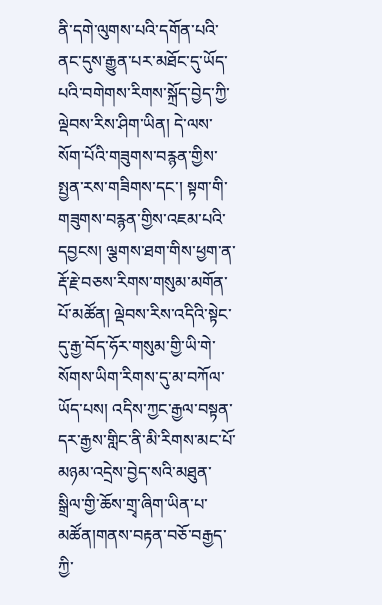ནི་དགེ་ལུགས་པའི་དགོན་པའི་ནང་དུས་རྒྱུན་པར་མཐོང་དུ་ཡོད་པའི་བགེགས་རིགས་སྐྲོད་བྱེད་ཀྱི་ལྡེབས་རིས་ཤིག་ཡིན། དེ་ལས་སོག་པོའི་གཟུགས་བརྙན་གྱིས་སྤྱན་རས་གཟིགས་དང་། སྟག་གི་གཟུགས་བརྙན་གྱིས་འཇམ་པའི་དབྱངས། ལྕགས་ཐག་གིས་ཕྱག་ན་རྡོ་རྗེ་བཅས་རིགས་གསུམ་མགོན་པོ་མཚོན། ལྡེབས་རིས་འདིའི་སྟེང་དུ་རྒྱ་བོད་ཧོར་གསུམ་གྱི་ཡི་གེ་སོགས་ཡིག་རིགས་དུ་མ་བཀོལ་ཡོད་པས། འདིས་ཀྱང་རྒྱལ་བསྟན་དར་རྒྱས་གླིང་ནི་མི་རིགས་མང་པོ་མཉམ་འདྲེས་བྱེད་སའི་མཐུན་སྒྲིལ་གྱི་ཆོས་གྲྭ་ཞིག་ཡིན་པ་མཚོན།གནས་བརྟན་བཅོ་བརྒྱད་ཀྱི་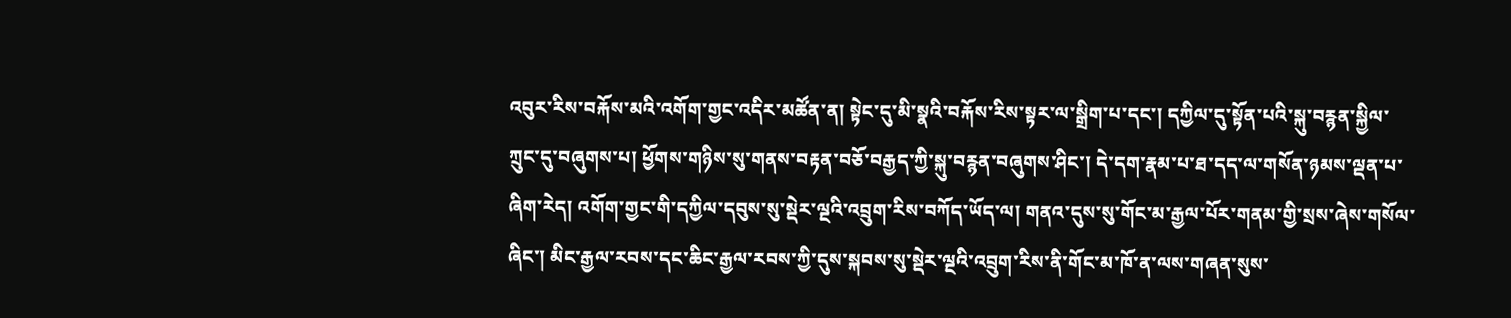འབུར་རིས་བརྐོས་མའི་འགོག་གྱང་འདིར་མཚོན་ན། སྟེང་དུ་མི་སྣའི་བརྐོས་རིས་སྟར་ལ་སྒྲིག་པ་དང་། དཀྱིལ་དུ་སྟོན་པའི་སྐུ་བརྙན་སྐྱིལ་ཀྲུང་དུ་བཞུགས་པ། ཕྱོགས་གཉིས་སུ་གནས་བརྟན་བཅོ་བརྒྱད་ཀྱི་སྐུ་བརྙན་བཞུགས་ཤིང་། དེ་དག་རྣམ་པ་ཐ་དད་ལ་གསོན་ཉམས་ལྡན་པ་ཞིག་རེད། འགོག་གྱང་གི་དཀྱིལ་དབུས་སུ་སྡེར་ལྔའི་འབྲུག་རིས་བཀོད་ཡོད་ལ། གནའ་དུས་སུ་གོང་མ་རྒྱལ་པོར་གནམ་གྱི་སྲས་ཞེས་གསོལ་ཞིང་། མིང་རྒྱལ་རབས་དང་ཆིང་རྒྱལ་རབས་ཀྱི་དུས་སྐབས་སུ་སྡེར་ལྔའི་འབྲུག་རིས་ནི་གོང་མ་ཁོ་ན་ལས་གཞན་སུས་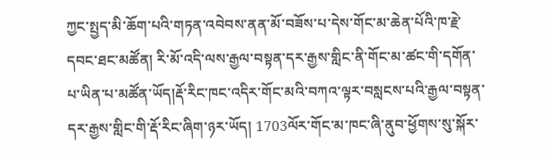ཀྱང་སྤྱད་མི་ཆོག་པའི་གཏན་འབེབས་ནན་མོ་བཟོས་པ་དེས་གོང་མ་ཆེན་པོའི་ཁ་རྗེ་དབང་ཐང་མཚོན། རི་མོ་འདི་ལས་རྒྱལ་བསྟན་དར་རྒྱས་གླིང་ནི་གོང་མ་ཚང་གི་དགོན་པ་ཡིན་པ་མཚོན་ཡོད།རྡོ་རིང་ཁང་འདིར་གོང་མའི་བཀའ་ལྟར་བསླངས་པའི་རྒྱལ་བསྟན་དར་རྒྱས་གླིང་གི་རྡོ་རིང་ཞིག་ཉར་ཡོད། 1703ལོར་གོང་མ་ཁང་ཞི་ནུབ་ཕྱོགས་སུ་སྐོར་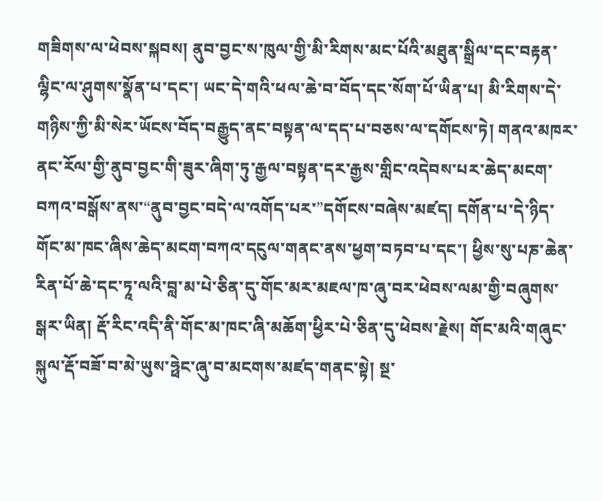གཟིགས་ལ་ཕེབས་སྐབས། ནུབ་བྱང་ས་ཁུལ་གྱི་མི་རིགས་མང་པོའི་མཐུན་སྒྲིལ་དང་བརྟན་ལྷིང་ལ་ཤུགས་སྣོན་པ་དང་། ཡང་དེ་གའི་ཕལ་ཆེ་བ་བོད་དང་སོག་པོ་ཡིན་པ། མི་རིགས་དེ་གཉིས་ཀྱི་མི་སེར་ཡོངས་བོད་བརྒྱུད་ནང་བསྟན་ལ་དད་པ་བཅས་ལ་དགོངས་ཏེ། གནའ་མཁར་ནང་རོལ་གྱི་ནུབ་བྱང་གི་ཟུར་ཞིག་ཏུ་རྒྱལ་བསྟན་དར་རྒྱས་གླིང་འདེབས་པར་ཆེད་མངག་བཀའ་བསྒོས་ནས་“ནུབ་བྱང་བདེ་ལ་འགོད་པར་”དགོངས་བཞེས་མཛད། དགོན་པ་དེ་ཉིད་གོང་མ་ཁང་ཞིས་ཆེད་མངག་བཀའ་དངུལ་གནང་ནས་ཕྱག་བཏབ་པ་དང་། ཕྱིས་སུ་པཎ་ཆེན་རིན་པོ་ཆེ་དང་ཏཱ་ལའི་བླ་མ་པེ་ཅིན་དུ་གོང་མར་མཇལ་ཁ་ཞུ་བར་ཕེབས་ལམ་གྱི་བཞུགས་སྒར་ཡིན། རྡོ་རིང་འདི་ནི་གོང་མ་ཁང་ཞི་མཆོག་ཕྱིར་པེ་ཅིན་དུ་ཕེབས་རྗེས། གོང་མའི་གཞུང་སྐུལ་རྡོ་བཟོ་བ་མེ་ཡུས་ཧྥེང་ཞུ་བ་མངགས་མཛད་གནང་སྟེ། སྔ་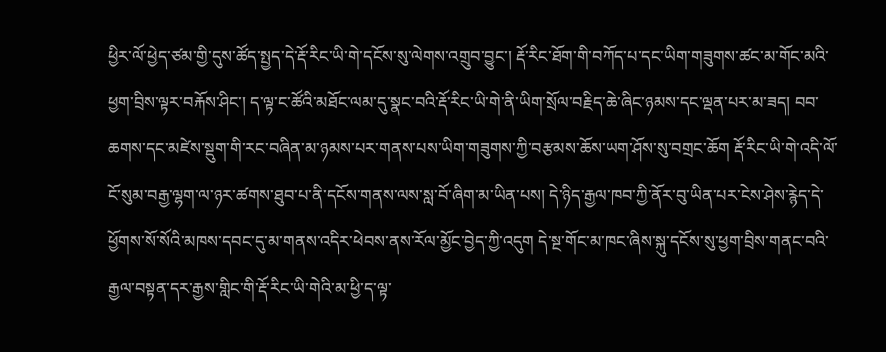ཕྱིར་ལོ་ཕྱེད་ཙམ་གྱི་དུས་ཚོད་སྤྱད་དེ་རྡོ་རིང་ཡི་གེ་དངོས་སུ་ལེགས་འགྲུབ་བྱུང་། རྡོ་རིང་ཐོག་གི་བཀོད་པ་དང་ཡིག་གཟུགས་ཚང་མ་གོང་མའི་ཕྱག་བྲིས་ལྟར་བརྐོས་ཤིང་། ད་ལྟ་ང་ཚོའི་མཐོང་ལམ་དུ་སྣང་བའི་རྡོ་རིང་ཡི་གེ་ནི་ཡིག་སྲོལ་བརྗིད་ཆེ་ཞིང་ཉམས་དང་ལྡན་པར་མ་ཟད། བབ་ཆགས་དང་མཛེས་སྡུག་གི་རང་བཞིན་མ་ཉམས་པར་གནས་པས་ཡིག་གཟུགས་ཀྱི་བརྩམས་ཆོས་ཡག་ཤོས་སུ་བགྲང་ཆོག རྡོ་རིང་ཡི་གེ་འདི་ལོ་ངོ་སུམ་བརྒྱ་ལྷག་ལ་ཉར་ཚགས་ཐུབ་པ་ནི་དངོས་གནས་ལས་སླ་བོ་ཞིག་མ་ཡིན་པས། དེ་ཉིད་རྒྱལ་ཁབ་ཀྱི་ནོར་བུ་ཡིན་པར་ངེས་ཤེས་རྙེད་དེ་ཕྱོགས་སོ་སོའི་མཁས་དབང་དུ་མ་གནས་འདིར་ཕེབས་ནས་རོལ་མྱོང་བྱེད་ཀྱི་འདུག དེ་སྔ་གོང་མ་ཁང་ཞིས་སྐུ་དངོས་སུ་ཕྱག་བྲིས་གནང་བའི་རྒྱལ་བསྟན་དར་རྒྱས་གླིང་གི་རྡོ་རིང་ཡི་གེའི་མ་ཕྱི་ད་ལྟ་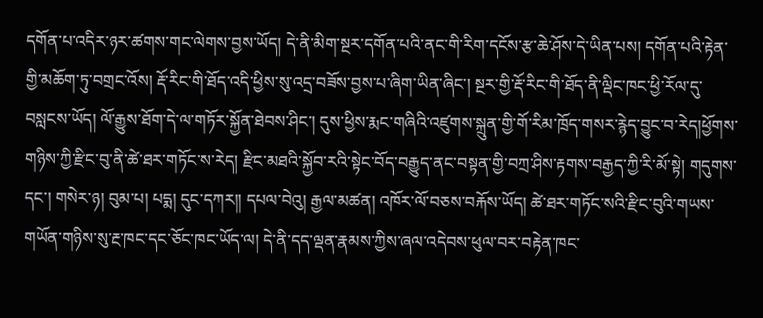དགོན་པ་འདིར་ཉར་ཚགས་གང་ལེགས་བྱས་ཡོད། དེ་ནི་མིག་སྔར་དགོན་པའི་ནང་གི་རིག་དངོས་རྩ་ཆེ་ཤོས་དེ་ཡིན་པས། དགོན་པའི་རྟེན་གྱི་མཆོག་ཏུ་བགྲང་འོས། རྡོ་རིང་གི་ཐོད་འདི་ཕྱིས་སུ་འདྲ་བཟོས་བྱས་པ་ཞིག་ཡིན་ཞིང་། སྔར་གྱི་རྡོ་རིང་གི་ཐོད་ནི་ལྡིང་ཁང་ཕྱི་རོལ་དུ་བསླངས་ཡོད། ལོ་རྒྱུས་ཐོག་དེ་ལ་གཏོར་སྐྱོན་ཐེབས་ཤིང་། དུས་ཕྱིས་རྨང་གཞིའི་འཛུགས་སྐྲུན་གྱི་གོ་རིམ་ཁྲོད་གསར་རྙེད་བྱུང་བ་རེད།ཕྱོགས་གཉིས་ཀྱི་རྫིང་བུ་ནི་ཚེ་ཐར་གཏོང་ས་རེད། རྫིང་མཐའི་སྐྱོབ་རའི་སྟེང་བོད་བརྒྱུད་ནང་བསྟན་གྱི་བཀྲ་ཤིས་རྟགས་བརྒྱད་ཀྱི་རི་མོ་སྟེ། གདུགས་དང་། གསེར་ཉ། བུམ་པ། པདྨ། དུང་དཀར།། དཔལ་བེའུ། རྒྱལ་མཚན། འཁོར་ལོ་བཅས་བརྐོས་ཡོད། ཚེ་ཐར་གཏོང་སའི་རྫིང་བུའི་གཡས་གཡོན་གཉིས་སུ་རྔ་ཁང་དང་ཅོང་ཁང་ཡོད་ལ། དེ་ནི་དད་ལྡན་རྣམས་ཀྱིས་ཞལ་འདེབས་ཕུལ་བར་བརྟེན་ཁང་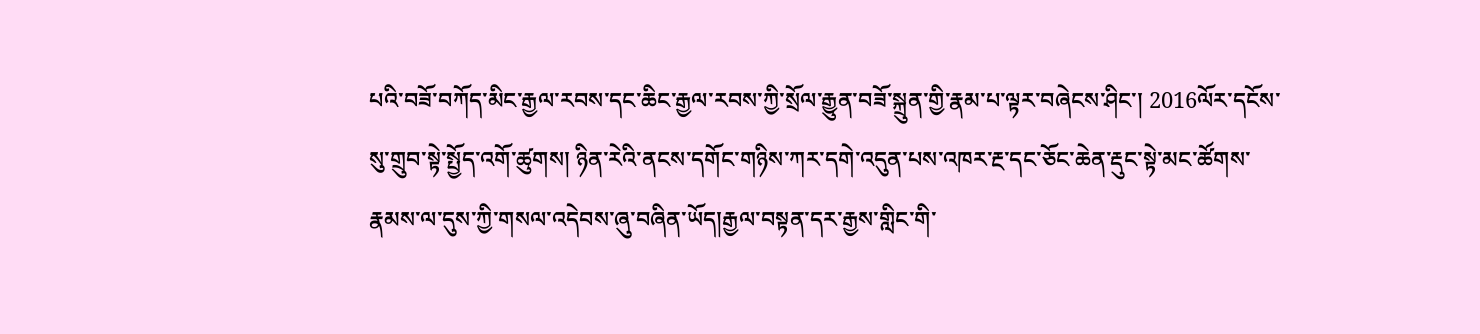པའི་བཟོ་བཀོད་མིང་རྒྱལ་རབས་དང་ཆིང་རྒྱལ་རབས་ཀྱི་སྲོལ་རྒྱུན་བཟོ་སྐྲུན་གྱི་རྣམ་པ་ལྟར་བཞེངས་ཤིང་། 2016ལོར་དངོས་སུ་གྲུབ་སྟེ་སྤྱོད་འགོ་ཚུགས། ཉིན་རེའི་ནངས་དགོང་གཉིས་ཀར་དགེ་འདུན་པས་འཁར་རྔ་དང་ཅོང་ཆེན་རྡུང་སྟེ་མང་ཚོགས་རྣམས་ལ་དུས་ཀྱི་གསལ་འདེབས་ཞུ་བཞིན་ཡོད།རྒྱལ་བསྟན་དར་རྒྱས་གླིང་གི་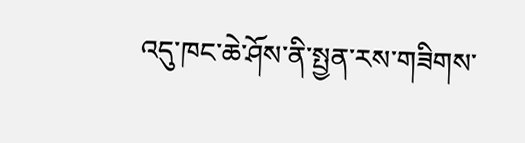འདུ་ཁང་ཆེ་ཤོས་ནི་སྤྱན་རས་གཟིགས་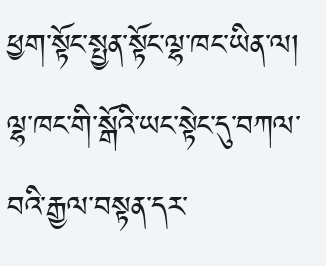ཕྱག་སྟོང་སྤྱན་སྟོང་ལྷ་ཁང་ཡིན་ལ། ལྷ་ཁང་གི་སྒོའི་ཡང་སྟེང་དུ་བཀལ་བའི་རྒྱལ་བསྟན་དར་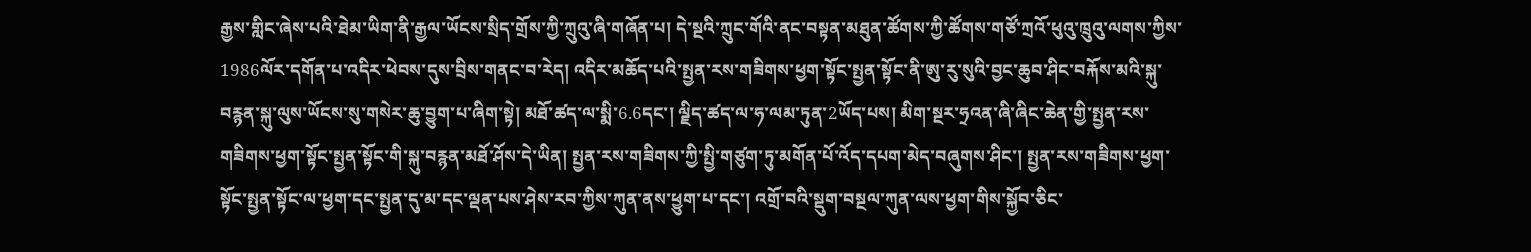རྒྱས་གླིང་ཞེས་པའི་ཐེམ་ཡིག་ནི་རྒྱལ་ཡོངས་སྲིད་གྲོས་ཀྱི་ཀྲུའུ་ཞི་གཞོན་པ། དེ་སྔའི་ཀྲུང་གོའི་ནང་བསྟན་མཐུན་ཚོགས་ཀྱི་ཚོགས་གཙོ་ཀྲའོ་ཕུའུ་ཁྲུའུ་ལགས་ཀྱིས་1986ལོར་དགོན་པ་འདིར་ཕེབས་དུས་བྲིས་གནང་བ་རེད། འདིར་མཆོད་པའི་སྤྱན་རས་གཟིགས་ཕྱག་སྟོང་སྤྱན་སྟོང་ནི་ཨུ་རུ་སུའི་བྱང་ཆུབ་ཤིང་བརྐོས་མའི་སྐུ་བརྙན་སྐུ་ལུས་ཡོངས་སུ་གསེར་ཆུ་བྱུག་པ་ཞིག་སྟེ། མཐོ་ཚད་ལ་སྨི་6.6དང་། ལྗིད་ཚད་ལ་ཧ་ལམ་ཏུན་2ཡོད་པས། མིག་སྔར་ཧྲའན་ཞི་ཞིང་ཆེན་གྱི་སྤྱན་རས་གཟིགས་ཕྱག་སྟོང་སྤྱན་སྟོང་གི་སྐུ་བརྙན་མཐོ་ཤོས་དེ་ཡིན། སྤྱན་རས་གཟིགས་ཀྱི་སྤྱི་གཙུག་ཏུ་མགོན་པོ་འོད་དཔག་མེད་བཞུགས་ཤིང་། སྤྱན་རས་གཟིགས་ཕྱག་སྟོང་སྤྱན་སྟོང་ལ་ཕྱག་དང་སྤྱན་དུ་མ་དང་ལྡན་པས་ཤེས་རབ་ཀྱིས་ཀུན་ནས་ཕྱུག་པ་དང་། འགྲོ་བའི་སྡུག་བསྔལ་ཀུན་ལས་ཕྱག་གིས་སྐྱོབ་ཅིང་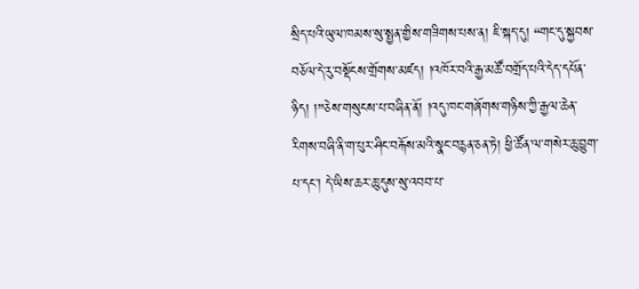སྲིད་པའི་ཡུལ་ཁམས་སུ་སྤྱན་གྱིས་གཟིགས་པས་ན། ཇི་སྐད་དུ། “གང་དུ་སྐྱབས་བཅོལ་དེ་རུ་བསྡོངས་གྲོགས་མཛད། །འཁོར་བའི་རྒྱ་མཚོ་བགྲོད་པའི་དེད་དཔོན་ཉིད། །”ཅེས་གསུངས་པ་བཞིན་ནོ། །འདུ་ཁང་གཞོགས་གཉིས་ཀྱི་རྒྱལ་ཆེན་རིགས་བཞི་ནི་ག་པུར་ཤིང་བརྐོས་མའི་སྣང་བརྙན་ཅན་ཏེ། ཕྱི་ཚོན་ལ་གསེར་ཆུ་བྱུག་པ་དང་། དེ་ཡིས་ཆར་ཆུ་དུས་སུ་འབབ་པ་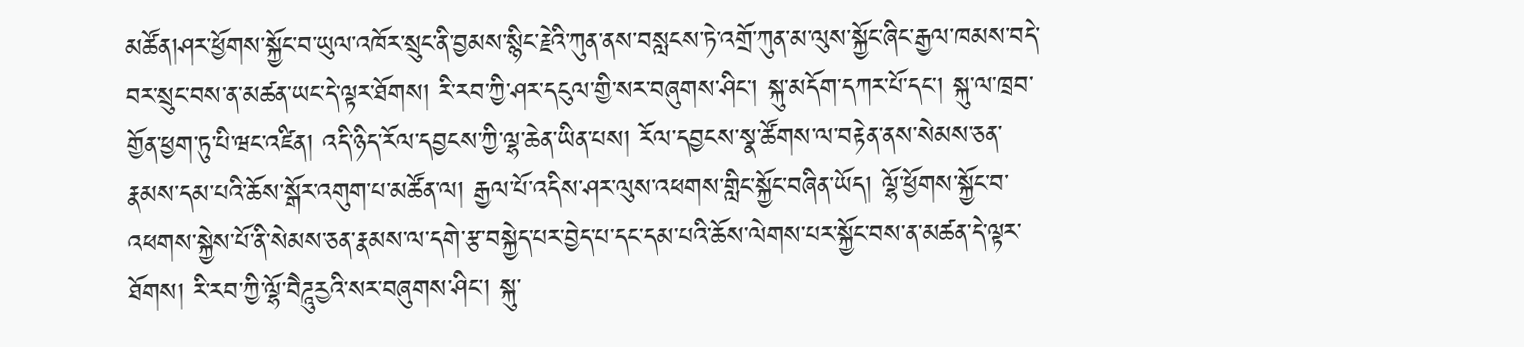མཚོན།ཤར་ཕྱོགས་སྐྱོང་བ་ཡུལ་འཁོར་སྲུང་ནི་བྱམས་སྙིང་རྗེའི་ཀུན་ནས་བསླངས་ཏེ་འགྲོ་ཀུན་མ་ལུས་སྐྱོང་ཞིང་རྒྱལ་ཁམས་བདེ་བར་སྲུང་བས་ན་མཚན་ཡང་དེ་ལྟར་ཐོགས། རི་རབ་ཀྱི་ཤར་དངུལ་གྱི་སར་བཞུགས་ཤིང་། སྐུ་མདོག་དཀར་པོ་དང་། སྐུ་ལ་ཁྲབ་གྱོན་ཕྱག་ཏུ་པི་ཝང་འཛིན། འདི་ཉིད་རོལ་དབྱངས་ཀྱི་ལྷ་ཆེན་ཡིན་པས། རོལ་དབྱངས་སྣ་ཚོགས་ལ་བརྟེན་ནས་སེམས་ཅན་རྣམས་དམ་པའི་ཆོས་སྒོར་འགུག་པ་མཚོན་ལ། རྒྱལ་པོ་འདིས་ཤར་ལུས་འཕགས་གླིང་སྐྱོང་བཞིན་ཡོད། ལྷོ་ཕྱོགས་སྐྱོང་བ་འཕགས་སྐྱེས་པོ་ནི་སེམས་ཅན་རྣམས་ལ་དགེ་རྩ་བསྐྱེད་པར་བྱེད་པ་དང་དམ་པའི་ཆོས་ལེགས་པར་སྐྱོང་བས་ན་མཚན་དེ་ལྟར་ཐོགས། རི་རབ་ཀྱི་ལྷོ་བཻཌཱུརྱའི་སར་བཞུགས་ཤིང་། སྐུ་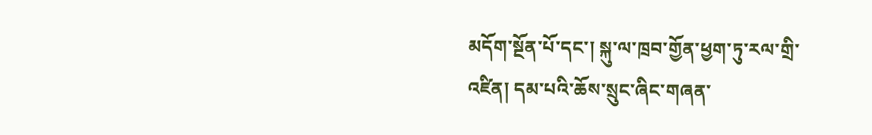མདོག་སྔོན་པོ་དང་། སྐུ་ལ་ཁྲབ་གྱོན་ཕྱག་ཏུ་རལ་གྲི་འཛིན། དམ་པའི་ཆོས་སྲུང་ཞིང་གཞན་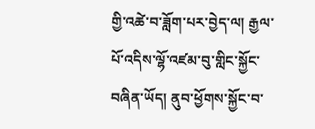གྱི་འཚེ་བ་ཟློག་པར་བྱེད་ལ། རྒྱལ་པོ་འདིས་ལྷོ་འཛམ་བུ་གླིང་སྐྱོང་བཞིན་ཡོད། ནུབ་ཕྱོགས་སྐྱོང་བ་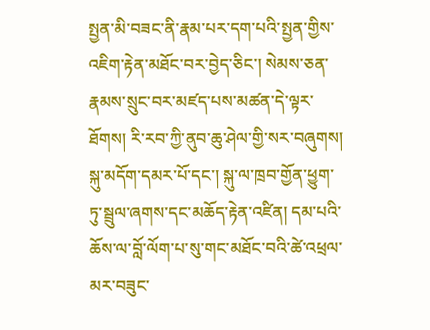སྤྱན་མི་བཟང་ནི་རྣམ་པར་དག་པའི་སྤྱན་གྱིས་འཇིག་རྟེན་མཐོང་བར་བྱེད་ཅིང་། སེམས་ཅན་རྣམས་སྲུང་བར་མཛད་པས་མཚན་དེ་ལྟར་ཐོགས། རི་རབ་ཀྱི་ནུབ་ཆུ་ཤེལ་གྱི་སར་བཞུགས། སྐུ་མདོག་དམར་པོ་དང་། སྐུ་ལ་ཁྲབ་གྱོན་ཕྱུག་ཏུ་སྦྲུལ་ཞགས་དང་མཆོད་རྟེན་འཛིན། དམ་པའི་ཆོས་ལ་བློ་ལོག་པ་སུ་གང་མཐོང་བའི་ཚེ་འཕྲལ་མར་བཟུང་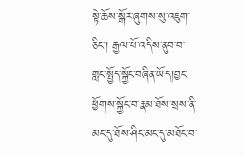སྟེ་ཆོས་སྒོར་ཞུགས་སུ་འཇུག་ཅིང་། རྒྱལ་པོ་འདིས་ནུབ་བ་གླང་སྤྱོད་སྐྱོང་བཞིན་ཡོད།བྱང་ཕྱོགས་སྐྱོང་བ་རྣམ་ཐོས་སྲས་ནི་མང་དུ་ཐོས་ཤིང་མང་དུ་མཐོང་བ་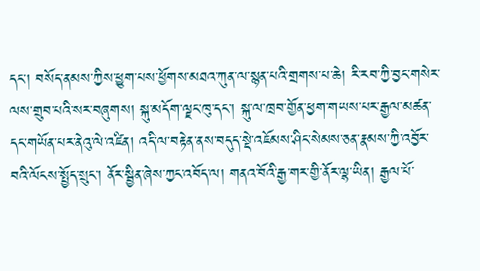དང་། བསོད་ནམས་ཀྱིས་ཕྱུག་པས་ཕྱོགས་མཐའ་ཀུན་ལ་སྙན་པའི་གྲགས་པ་ཆེ། རི་རབ་ཀྱི་བྱང་གསེར་ལས་གྲུབ་པའི་སར་བཞུགས། སྐུ་མདོག་ལྗང་ཁུ་དང་། སྐུ་ལ་ཁྲབ་གྱོན་ཕྱག་གཡས་པར་རྒྱལ་མཚན་དང་གཡོན་པར་ནེའུ་ལེ་འཛིན། འདི་ལ་བརྟེན་ནས་བདུད་སྡེ་འཇོམས་ཤིང་སེམས་ཅན་རྣམས་ཀྱི་འབྱོར་བའི་ལོངས་སྤྱོད་སྲུང་། ནོར་སྦྱིན་ཞེས་ཀྱང་འབོད་ལ། གནའ་བོའི་རྒྱ་གར་གྱི་ནོར་ལྷ་ཡིན། རྒྱལ་པོ་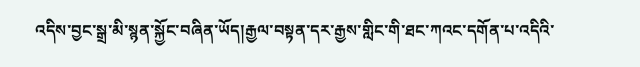འདིས་བྱང་སྒྲ་མི་སྙན་སྐྱོང་བཞིན་ཡོད།རྒྱལ་བསྟན་དར་རྒྱས་གླིང་གི་ཐང་ཀའང་དགོན་པ་འདིའི་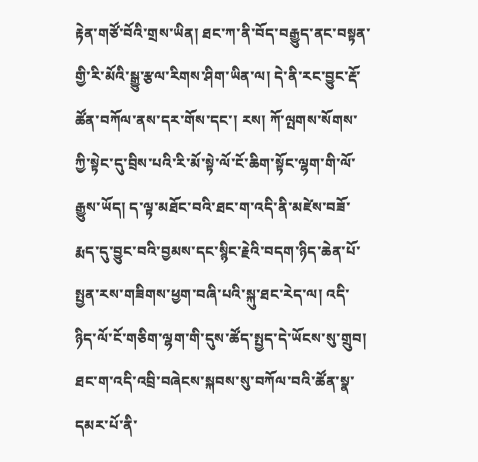རྟེན་གཙོ་བོའི་གྲས་ཡིན། ཐང་ཀ་ནི་བོད་བརྒྱུད་ནང་བསྟན་གྱི་རི་མོའི་སྒྱུ་རྩལ་རིགས་ཤིག་ཡིན་ལ། དེ་ནི་རང་བྱུང་རྡོ་ཚོན་བཀོལ་ནས་དར་གོས་དང་། རས། ཀོ་ལྤགས་སོགས་ཀྱི་སྟེང་དུ་བྲིས་པའི་རི་མོ་སྟེ་ལོ་ངོ་ཆིག་སྟོང་ལྷག་གི་ལོ་རྒྱུས་ཡོད། ད་ལྟ་མཐོང་བའི་ཐང་ག་འདི་ནི་མཛེས་བཟོ་རྨད་དུ་བྱུང་བའི་བྱམས་དང་སྙིང་རྗེའི་བདག་ཉིད་ཆེན་པོ་སྤྱན་རས་གཟིགས་ཕྱག་བཞི་པའི་སྐུ་ཐང་རེད་ལ། འདི་ཉིད་ལོ་ངོ་གཅིག་ལྷག་གི་དུས་ཚོད་སྤྱད་དེ་ཡོངས་སུ་གྲུབ། ཐང་ག་འདི་འབྲི་བཞེངས་སྐབས་སུ་བཀོལ་བའི་ཚོན་སྣ་དམར་པོ་ནི་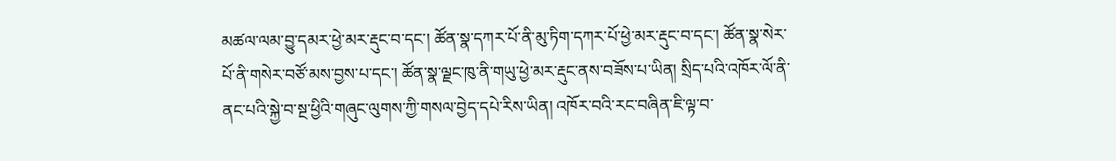མཚལ་ལམ་བྱུ་དམར་ཕྱེ་མར་རྡུང་བ་དང་། ཚོན་སྣ་དཀར་པོ་ནི་མུ་ཏིག་དཀར་པོ་ཕྱེ་མར་རྡུང་བ་དང་། ཚོན་སྣ་སེར་པོ་ནི་གསེར་བཙོ་མས་བྱས་པ་དང་། ཚོན་སྣ་ལྗང་ཁུ་ནི་གཡུ་ཕྱེ་མར་རྡུང་ནས་བཟོས་པ་ཡིན། སྲིད་པའི་འཁོར་ལོ་ནི་ནང་པའི་སྐྱེ་བ་སྔ་ཕྱིའི་གཞུང་ལུགས་ཀྱི་གསལ་བྱེད་དཔེ་རིས་ཡིན། འཁོར་བའི་རང་བཞིན་ཇི་ལྟ་བ་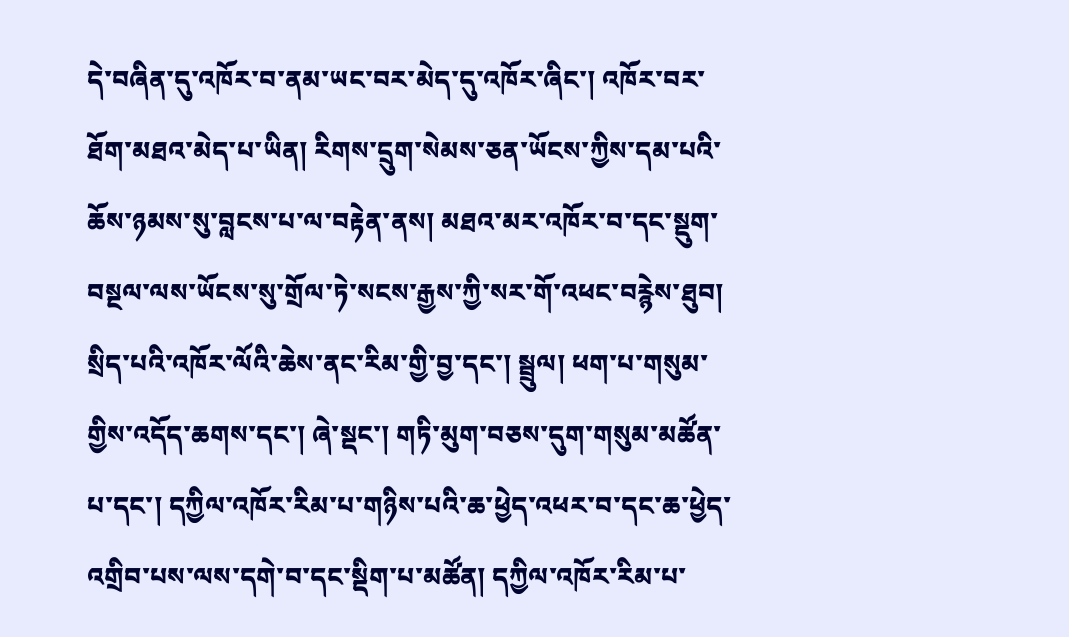དེ་བཞིན་དུ་འཁོར་བ་ནམ་ཡང་བར་མེད་དུ་འཁོར་ཞིང་། འཁོར་བར་ཐོག་མཐའ་མེད་པ་ཡིན། རིགས་དྲུག་སེམས་ཅན་ཡོངས་ཀྱིས་དམ་པའི་ཆོས་ཉམས་སུ་བླངས་པ་ལ་བརྟེན་ནས། མཐའ་མར་འཁོར་བ་དང་སྡུག་བསྔལ་ལས་ཡོངས་སུ་གྲོལ་ཏེ་སངས་རྒྱས་ཀྱི་སར་གོ་འཕང་བརྙེས་ཐུབ། སྲིད་པའི་འཁོར་ལོའི་ཆེས་ནང་རིམ་གྱི་བྱ་དང་། སྦྲུལ། ཕག་པ་གསུམ་གྱིས་འདོད་ཆགས་དང་། ཞེ་སྡང་། གཏི་མུག་བཅས་དུག་གསུམ་མཚོན་པ་དང་། དཀྱིལ་འཁོར་རིམ་པ་གཉིས་པའི་ཆ་ཕྱེད་འཕར་བ་དང་ཆ་ཕྱེད་འགྲིབ་པས་ལས་དགེ་བ་དང་སྡིག་པ་མཚོན། དཀྱིལ་འཁོར་རིམ་པ་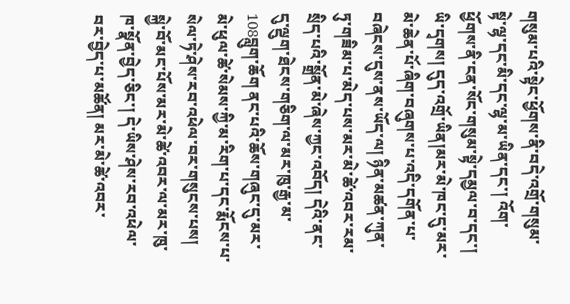གསུམ་པའི་སྟེང་ཕྱོགས་ནི་བདེ་འགྲོ་གསུམ་སྟེ་ལྷ་དང་མི་དང་ལྷ་མ་ཡིན་དང་། འོག་ཕྱོགས་ནི་ངན་སོང་གསུམ་སྟེ་དམྱལ་བ་དང་། ཡི་དྭགས། དུད་འགྲོ་ཡིན།མར་མེ་ཁང་དུ་མར་མེ་ཆེན་པོ་ཞིག་བཞུགས་པ་འདི་དགོན་པ་བཞེངས་དུས་ནས་ཡོད་ལ། ཉིན་མཚན་ཀུན་ཏུ་གཟིམ་པ་མེད་པས་མར་མེ་ཚེ་འབར་རམ་སྲིད་པའི་སྒྲོན་མེ་ཞེས་ཀྱང་འབོད། དེའི་ནང་དུ་ལྡུག་ཐེངས་གཅིག་ལ་མར་ཁུ་རྒྱ་མ་108བླུག་ཆོག ནང་པའི་ཆོས་གཞུང་དུ་མར་མེ་ཕུལ་ཚེ་སེམས་ཀྱི་མ་རིག་པ་དང་རྨོངས་པ་སེལ་ཏེ་ཤེས་རབ་འཕེལ་བར་གསུངས་པས། སྐྱེ་བོ་མང་པོས་མར་མེ་ཚེ་འབར་ལ་མར་ཁུ་ཁ་སྣོན་བྱེད་ཅིང་། དེ་ཡིས་ཤེས་རབ་འཕེལ་བར་བྱེད་པ་མཚོན། མར་མེ་ཚེ་འབར་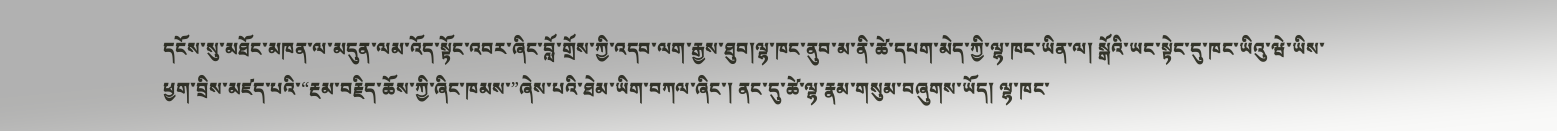དངོས་སུ་མཐོང་མཁན་ལ་མདུན་ལམ་འོད་སྟོང་འབར་ཞིང་བློ་གྲོས་ཀྱི་འདབ་ལག་རྒྱས་ཐུབ།ལྷ་ཁང་ནུབ་མ་ནི་ཚེ་དཔག་མེད་ཀྱི་ལྷ་ཁང་ཡིན་ལ། སྒོའི་ཡང་སྟེང་དུ་ཁང་ཡིའུ་ཝེ་ཡིས་ཕྱག་བྲིས་མཛད་པའི་“རྔམ་བརྗིད་ཆོས་ཀྱི་ཞིང་ཁམས་”ཞེས་པའི་ཐེམ་ཡིག་བཀལ་ཞིང་། ནང་དུ་ཚེ་ལྷ་རྣམ་གསུམ་བཞུགས་ཡོད། ལྷ་ཁང་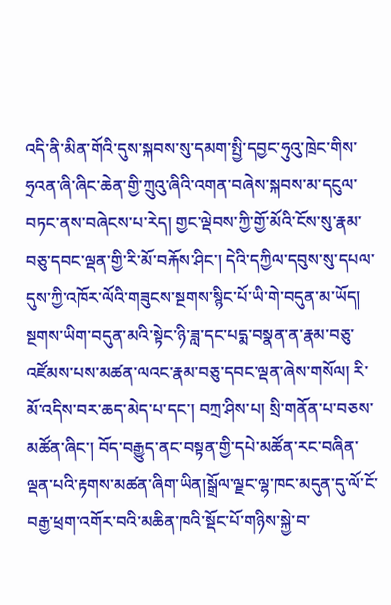འདི་ནི་མིན་གོའི་དུས་སྐབས་སུ་དམག་སྤྱི་དབྱང་ཧུའུ་ཁྲེང་གིས་ཧྲའན་ཞི་ཞིང་ཆེན་གྱི་ཀྲུའུ་ཞིའི་འགན་བཞེས་སྐབས་མ་དངུལ་བཏང་ནས་བཞེངས་པ་རེད། གྱང་ལྡེབས་ཀྱི་གྱོ་མོའི་ངོས་སུ་རྣམ་བཅུ་དབང་ལྡན་གྱི་རི་མོ་བརྐོས་ཤིང་། དེའི་དཀྱིལ་དབུས་སུ་དཔལ་དུས་ཀྱི་འཁོར་ལོའི་གཟུངས་སྔགས་སྙིང་པོ་ཡི་གེ་བདུན་མ་ཡོད། སྔགས་ཡིག་བདུན་མའི་སྟེང་ཉི་ཟླ་དང་པདྨ་བསྣན་ན་རྣམ་བཅུ་འཛོམས་པས་མཚན་ལའང་རྣམ་བཅུ་དབང་ལྡན་ཞེས་གསོལ། རི་མོ་འདིས་བར་ཆད་མེད་པ་དང་། བཀྲ་ཤིས་པ། སྲི་གནོན་པ་བཅས་མཚོན་ཞིང་། བོད་བརྒྱུད་ནང་བསྟན་གྱི་དཔེ་མཚོན་རང་བཞིན་ལྡན་པའི་རྟགས་མཚན་ཞིག་ཡིན།སྒྲོལ་ལྗང་ལྷ་ཁང་མདུན་དུ་ལོ་ངོ་བརྒྱ་ཕྲག་འགོར་བའི་མཆིན་ཁའི་སྡོང་པོ་གཉིས་སྐྱེ་བ་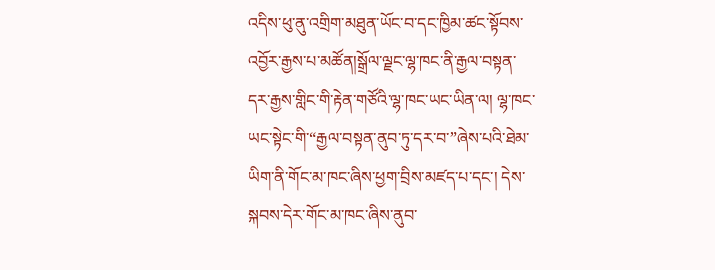འདིས་ཕུ་ནུ་འགྲིག་མཐུན་ཡོང་བ་དང་ཁྱིམ་ཚང་སྟོབས་འབྱོར་རྒྱས་པ་མཚོན།སྒྲོལ་ལྗང་ལྷ་ཁང་ནི་རྒྱལ་བསྟན་དར་རྒྱས་གླིང་གི་རྟེན་གཙོའི་ལྷ་ཁང་ཡང་ཡིན་ལ། ལྷ་ཁང་ཡང་སྟེང་གི་“རྒྱལ་བསྟན་ནུབ་ཏུ་དར་བ་”ཞེས་པའི་ཐེམ་ཡིག་ནི་གོང་མ་ཁང་ཞིས་ཕྱག་བྲིས་མཛད་པ་དང་། དེས་སྐབས་དེར་གོང་མ་ཁང་ཞིས་ནུབ་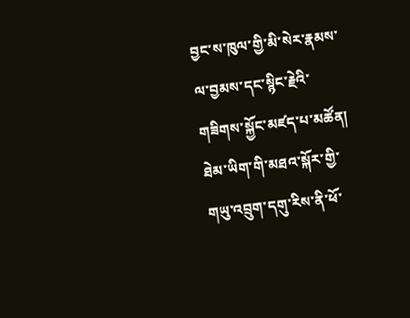བྱང་ས་ཁུལ་གྱི་མི་སེར་རྣམས་ལ་བྱམས་དང་སྙིང་རྗེའི་གཟིགས་སྐྱོང་མཛད་པ་མཚོན། ཐེམ་ཡིག་གི་མཐའ་སྐོར་གྱི་གཡུ་འབྲུག་དགུ་རིས་ནི་ཕོ་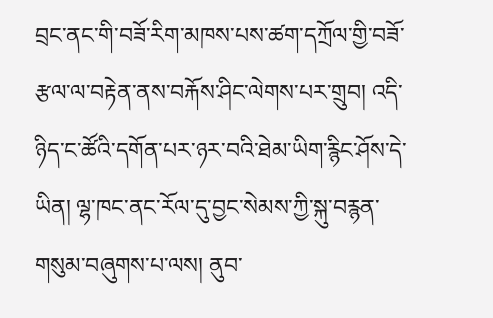བྲང་ནང་གི་བཟོ་རིག་མཁས་པས་ཚག་དཀྲོལ་གྱི་བཟོ་རྩལ་ལ་བརྟེན་ནས་བརྐོས་ཤིང་ལེགས་པར་གྲུབ། འདི་ཉིད་ང་ཚོའི་དགོན་པར་ཉར་བའི་ཐེམ་ཡིག་རྙིང་ཤོས་དེ་ཡིན། ལྷ་ཁང་ནང་རོལ་དུ་བྱང་སེམས་ཀྱི་སྐུ་བརྙན་གསུམ་བཞུགས་པ་ལས། ནུབ་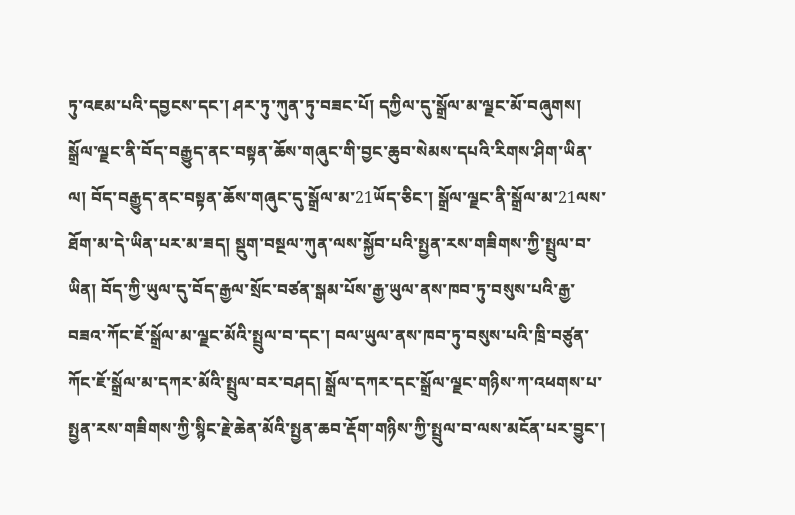ཏུ་འཇམ་པའི་དབྱངས་དང་། ཤར་ཏུ་ཀུན་ཏུ་བཟང་པོ། དཀྱིལ་དུ་སྒྲོལ་མ་ལྗང་མོ་བཞུགས། སྒྲོལ་ལྗང་ནི་བོད་བརྒྱུད་ནང་བསྟན་ཆོས་གཞུང་གི་བྱང་ཆུབ་སེམས་དཔའི་རིགས་ཤིག་ཡིན་ལ། བོད་བརྒྱུད་ནང་བསྟན་ཆོས་གཞུང་དུ་སྒྲོལ་མ་21ཡོད་ཅིང་། སྒྲོལ་ལྗང་ནི་སྒྲོལ་མ་21ལས་ཐོག་མ་དེ་ཡིན་པར་མ་ཟད། སྡུག་བསྔལ་ཀུན་ལས་སྐྱོབ་པའི་སྤྱན་རས་གཟིགས་ཀྱི་སྤྲུལ་བ་ཡིན། བོད་ཀྱི་ཡུལ་དུ་བོད་རྒྱལ་སྲོང་བཙན་སྒམ་པོས་རྒྱ་ཡུལ་ནས་ཁབ་ཏུ་བསུས་པའི་རྒྱ་བཟའ་ཀོང་ཇོ་སྒྲོལ་མ་ལྗང་མོའི་སྤྲུལ་བ་དང་། བལ་ཡུལ་ནས་ཁབ་ཏུ་བསུས་པའི་ཁྲི་བཙུན་ཀོང་ཇོ་སྒྲོལ་མ་དཀར་མོའི་སྤྲུལ་བར་བཤད། སྒྲོལ་དཀར་དང་སྒྲོལ་ལྗང་གཉིས་ཀ་འཕགས་པ་སྤྱན་རས་གཟིགས་ཀྱི་སྙིང་རྗེ་ཆེན་མོའི་སྤྱན་ཆབ་རྡོག་གཉིས་ཀྱི་སྤྲུལ་བ་ལས་མངོན་པར་བྱུང་།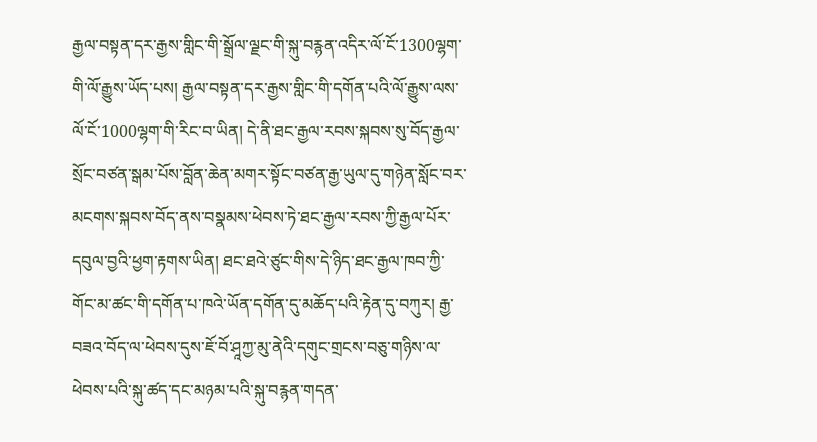རྒྱལ་བསྟན་དར་རྒྱས་གླིང་གི་སྒྲོལ་ལྗང་གི་སྐུ་བརྙན་འདིར་ལོ་ངོ་1300ལྷག་གི་ལོ་རྒྱུས་ཡོད་པས། རྒྱལ་བསྟན་དར་རྒྱས་གླིང་གི་དགོན་པའི་ལོ་རྒྱུས་ལས་ལོ་ངོ་1000ལྷག་གི་རིང་བ་ཡིན། དེ་ནི་ཐང་རྒྱལ་རབས་སྐབས་སུ་བོད་རྒྱལ་སྲོང་བཙན་སྒམ་པོས་བློན་ཆེན་མགར་སྟོང་བཙན་རྒྱ་ཡུལ་དུ་གཉེན་སློང་བར་མངགས་སྐབས་བོད་ནས་བསྣམས་ཕེབས་ཏེ་ཐང་རྒྱལ་རབས་ཀྱི་རྒྱལ་པོར་དབུལ་བྱའི་ཕྱག་རྟགས་ཡིན། ཐང་ཐའེ་ཙུང་གིས་དེ་ཉིད་ཐང་རྒྱལ་ཁབ་ཀྱི་གོང་མ་ཚང་གི་དགོན་པ་ཁའེ་ཡོན་དགོན་དུ་མཆོད་པའི་རྟེན་དུ་བཀུར། རྒྱ་བཟའ་བོད་ལ་ཕེབས་དུས་ཇོ་བོ་ཤཱཀྱ་མུ་ནེའི་དགུང་གྲངས་བཅུ་གཉིས་ལ་ཕེབས་པའི་སྐུ་ཚད་དང་མཉམ་པའི་སྐུ་བརྙན་གདན་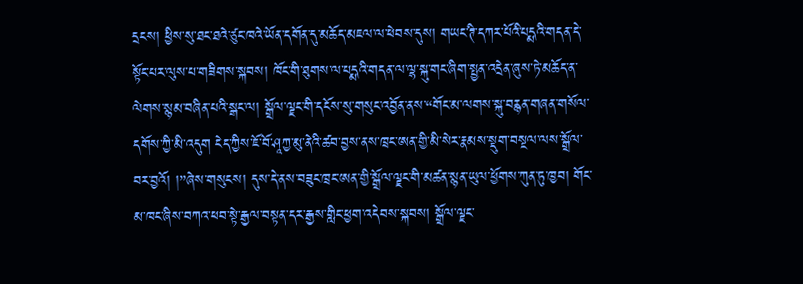དྲངས། ཕྱིས་སུ་ཐང་ཐའེ་ཙུང་ཁའེ་ཡོན་དགོན་དུ་མཆོད་མཇལ་ལ་ཕེབས་དུས། གཡང་ཊི་དཀར་པོའི་པདྨའི་གདན་དེ་སྟོང་པར་ལུས་པ་གཟིགས་སྐབས། ཁོང་གི་ཐུགས་ལ་པདྨའི་གདན་ལ་ལྷ་སྐུ་གང་ཞིག་སྤྱན་འདྲེན་ཞུས་ཏེ་མཆོད་ན་ལེགས་སྙམ་བཞིན་པའི་སྒང་ལ། སྒྲོལ་ལྗང་གི་དངོས་སུ་གསུང་འབྱོན་ནས་“གོང་མ་ལགས་སྐུ་བརྙན་གཞན་གསོལ་དགོས་ཀྱི་མི་འདུག ངེད་ཀྱིས་ཇོ་བོ་ཤཱཀྱ་མུ་ནེའི་ཚབ་བྱས་ནས་ཁྲང་ཨན་གྱི་མི་སེར་རྣམས་སྡུག་བསྔལ་ལས་སྒྲོལ་བར་བྱའོ། །”ཞེས་གསུངས། དུས་དེ་ནས་བཟུང་ཁྲང་ཨན་གྱི་སྒྲོལ་ལྗང་གི་མཚན་སྙན་ཡུལ་ཕྱོགས་ཀུན་ཏུ་ཁྱབ། གོང་མ་ཁང་ཞིས་བཀའ་ཕབ་སྟེ་རྒྱལ་བསྟན་དར་རྒྱས་གླིང་ཕྱག་འདེབས་སྐབས། སྒྲོལ་ལྗང་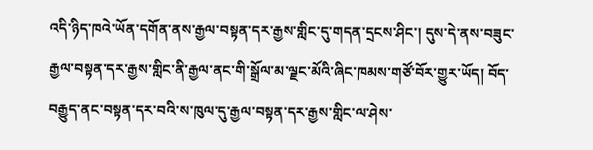འདི་ཉིད་ཁའེ་ཡོན་དགོན་ནས་རྒྱལ་བསྟན་དར་རྒྱས་གླིང་དུ་གདན་དྲངས་ཤིང་། དུས་དེ་ནས་བཟུང་རྒྱལ་བསྟན་དར་རྒྱས་གླིང་ནི་རྒྱལ་ནང་གི་སྒྲོལ་མ་ལྗང་མོའི་ཞིང་ཁམས་གཙོ་བོར་གྱུར་ཡོད། བོད་བརྒྱུད་ནང་བསྟན་དར་བའི་ས་ཁུལ་དུ་རྒྱལ་བསྟན་དར་རྒྱས་གླིང་ལ་ཤེས་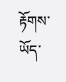རྟོགས་ཡོད་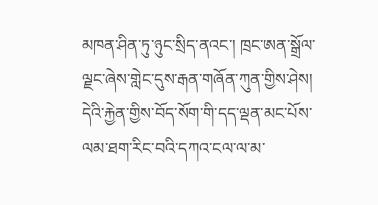མཁན་ཤིན་ཏུ་ཉུང་སྲིད་ནའང་། ཁྲང་ཨན་སྒྲོལ་ལྗང་ཞེས་གླེང་དུས་རྒན་གཞོན་ཀུན་གྱིས་ཤེས། དེའི་རྐྱེན་གྱིས་བོད་སོག་གི་དད་ལྡན་མང་པོས་ལམ་ཐག་རིང་བའི་དཀའ་ངལ་ལ་མ་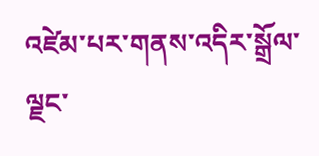འཛེམ་པར་གནས་འདིར་སྒྲོལ་ལྗང་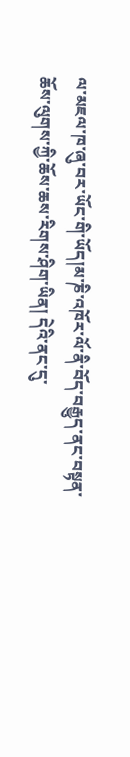ལ་མཇལ་ཁ་ཞུ་བར་ཡོང་གི་ཡོད།མ་ཎི་འཁོར་ལོ་ནི་བོད་བརྒྱུད་ནང་བསྟན་ཆོས་ལུགས་ཀྱི་ཆོས་ཆས་རིགས་ཤིག་ཡིན། དེའི་ནང་དུ་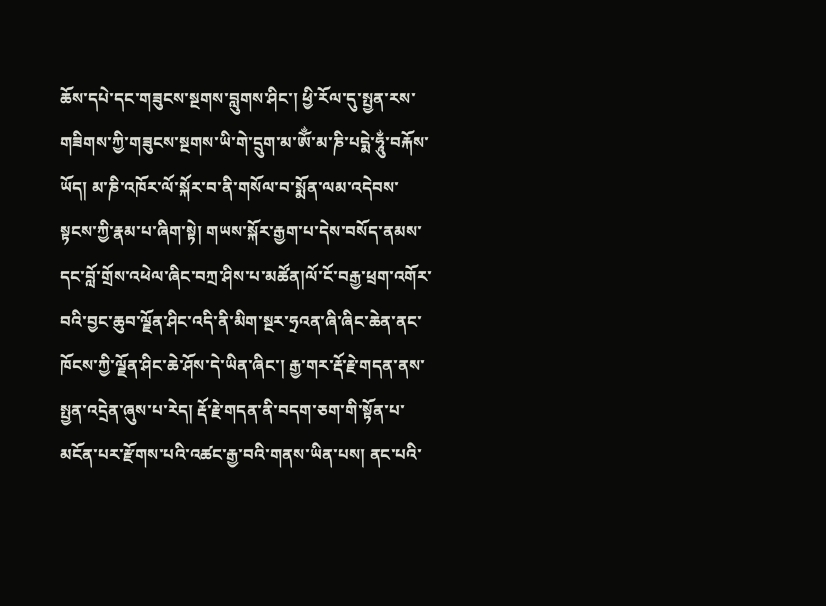ཆོས་དཔེ་དང་གཟུངས་སྔགས་བླུགས་ཤིང་། ཕྱི་རོལ་དུ་སྤྱན་རས་གཟིགས་ཀྱི་གཟུངས་སྔགས་ཡི་གེ་དྲུག་མ་ཨོྂ་མ་ཎི་པདྨེ་ཧཱུྂ་བརྐོས་ཡོད། མ་ཎི་འཁོར་ལོ་སྐོར་བ་ནི་གསོལ་བ་སྨོན་ལམ་འདེབས་སྟངས་ཀྱི་རྣམ་པ་ཞིག་སྟེ། གཡས་སྐོར་རྒྱག་པ་དེས་བསོད་ནམས་དང་བློ་གྲོས་འཕེལ་ཞིང་བཀྲ་ཤིས་པ་མཚོན།ལོ་ངོ་བརྒྱ་ཕྲག་འགོར་བའི་བྱང་ཆུབ་ལྗོན་ཤིང་འདི་ནི་མིག་སྔར་ཧྲའན་ཞི་ཞིང་ཆེན་ནང་ཁོངས་ཀྱི་ལྗོན་ཤིང་ཆེ་ཤོས་དེ་ཡིན་ཞིང་། རྒྱ་གར་རྡོ་རྗེ་གདན་ནས་སྤྱན་འདྲེན་ཞུས་པ་རེད། རྡོ་རྗེ་གདན་ནི་བདག་ཅག་གི་སྟོན་པ་མངོན་པར་རྫོགས་པའི་འཚང་རྒྱ་བའི་གནས་ཡིན་པས། ནང་པའི་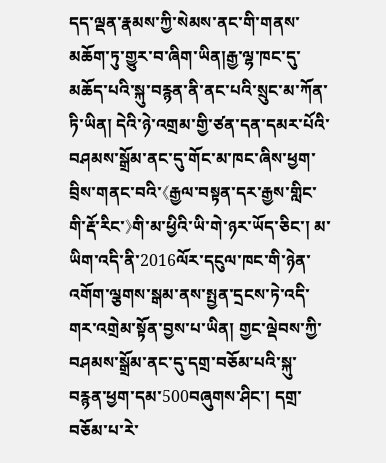དད་ལྡན་རྣམས་ཀྱི་སེམས་ནང་གི་གནས་མཆོག་ཏུ་གྱུར་བ་ཞིག་ཡིན།རྒྱ་ལྷ་ཁང་དུ་མཆོད་པའི་སྐུ་བརྙན་ནི་ནང་པའི་སྲུང་མ་ཀོན་ཏི་ཡིན། དེའི་ཉེ་འགྲམ་གྱི་ཙན་དན་དམར་པོའི་བཤམས་སྒྲོམ་ནང་དུ་གོང་མ་ཁང་ཞིས་ཕྱག་བྲིས་གནང་བའི་《རྒྱལ་བསྟན་དར་རྒྱས་གླིང་གི་རྡོ་རིང་》གི་མ་ཕྱིའི་ཡི་གེ་ཉར་ཡོད་ཅིང་། མ་ཡིག་འདི་ནི་2016ལོར་དངུལ་ཁང་གི་ཉེན་འགོག་ལྕགས་སྒམ་ནས་སྤྱན་དྲངས་ཏེ་འདི་གར་འགྲེམ་སྟོན་བྱས་པ་ཡིན། གྱང་ལྡེབས་ཀྱི་བཤམས་སྒྲོམ་ནང་དུ་དགྲ་བཅོམ་པའི་སྐུ་བརྙན་ཕྱག་དམ་500བཞུགས་ཤིང་། དགྲ་བཅོམ་པ་རེ་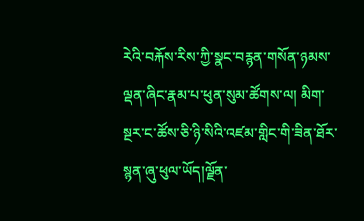རེའི་བརྐོས་རིས་ཀྱི་སྣང་བརྙན་གསོན་ཉམས་ལྡན་ཞིང་རྣམ་པ་ཕུན་སུམ་ཚོགས་ལ། མིག་སྔར་ང་ཚོས་ཅི་ཉི་སིའི་འཛམ་གླིང་གི་ཟིན་ཐོར་སྙན་ཞུ་ཕུལ་ཡོད།ལྗོན་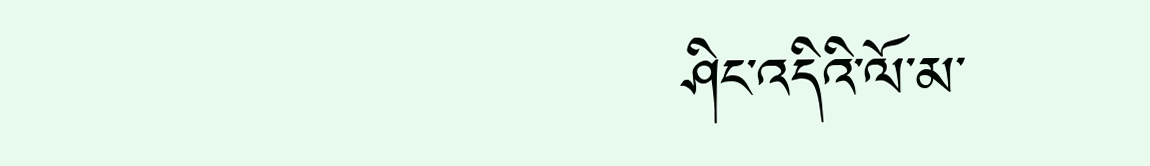ཤིང་འདིའི་ལོ་མ་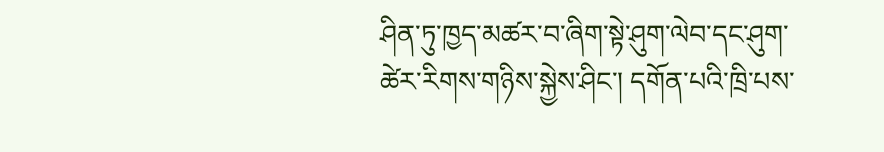ཤིན་ཏུ་ཁྱད་མཚར་བ་ཞིག་སྟེ་ཤུག་ལེབ་དང་ཤུག་ཚེར་རིགས་གཉིས་སྐྱེས་ཤིང་། དགོན་པའི་ཁྲི་པས་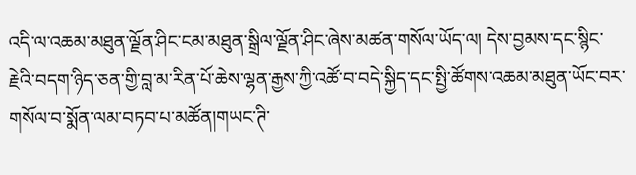འདི་ལ་འཆམ་མཐུན་ལྗོན་ཤིང་ངམ་མཐུན་སྒྲིལ་ལྗོན་ཤིང་ཞེས་མཚན་གསོལ་ཡོད་ལ། དེས་བྱམས་དང་སྙིང་རྗེའི་བདག་ཉིད་ཅན་གྱི་བླ་མ་རིན་པོ་ཆེས་ལྷན་རྒྱས་ཀྱི་འཚོ་བ་བདེ་སྐྱིད་དང་སྤྱི་ཚོགས་འཆམ་མཐུན་ཡོང་བར་གསོལ་བ་སྨོན་ལམ་བཏབ་པ་མཚོན།གཡང་ཊི་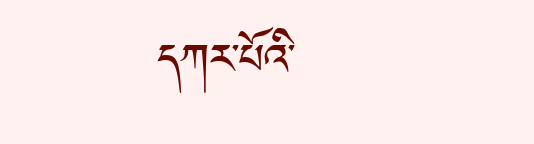དཀར་པོའི་